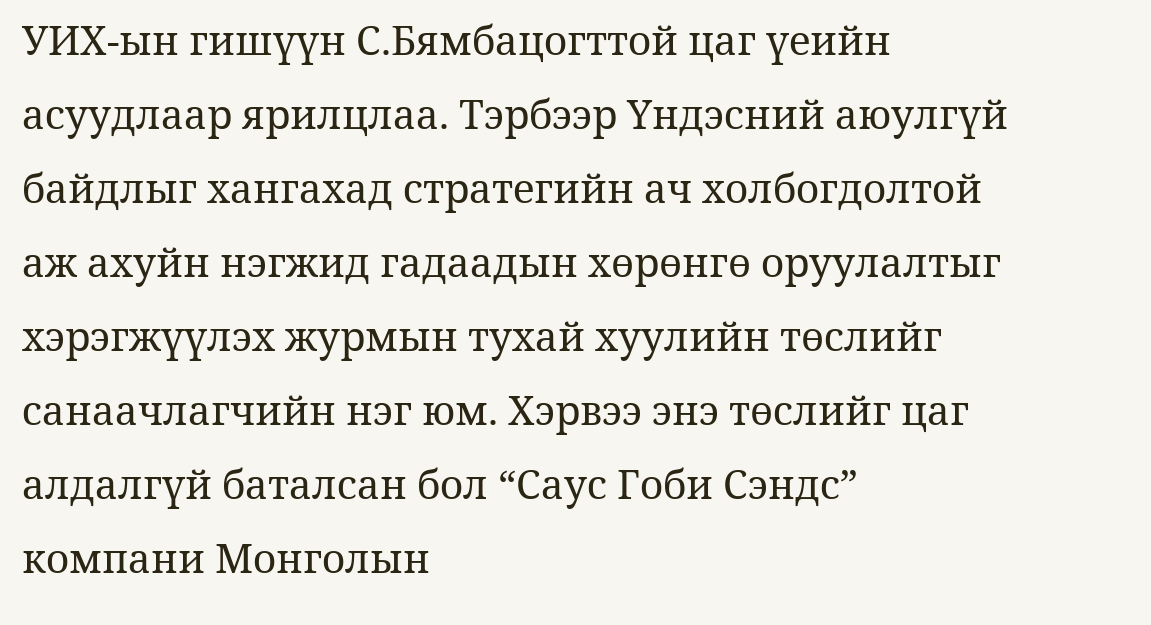УИХ-ын гишүүн С.Бямбацогттой цаг үеийн асуудлаар ярилцлаа. Тэрбээр Үндэсний аюулгүй байдлыг хангахад стратегийн ач холбогдолтой аж ахуйн нэгжид гадаадын хөрөнгө оруулалтыг хэрэгжүүлэх журмын тухай хуулийн төслийг санаачлагчийн нэг юм. Хэрвээ энэ төслийг цаг алдалгүй баталсан бол “Саус Гоби Сэндс” компани Монголын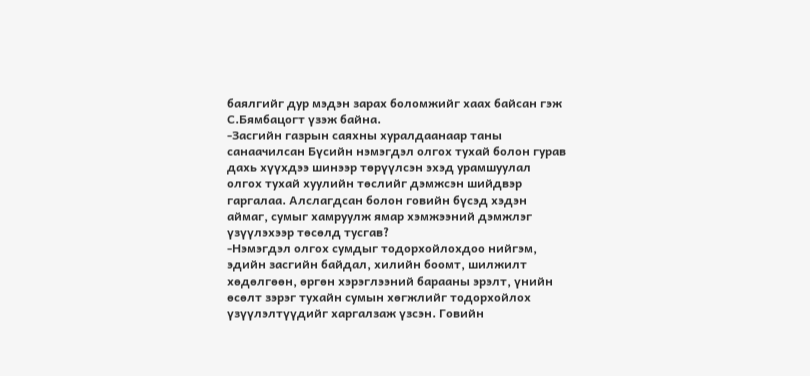баялгийг дур мэдэн зарах боломжийг хаах байсан гэж С.Бямбацогт үзэж байна.
-Засгийн газрын саяхны хуралдаанаар таны санаачилсан Бүсийн нэмэгдэл олгох тухай болон гурав дахь хүүхдээ шинээр төрүүлсэн эхэд урамшуулал олгох тухай хуулийн төслийг дэмжсэн шийдвэр гаргалаа. Алслагдсан болон говийн бүсэд хэдэн аймаг, сумыг хамруулж ямар хэмжээний дэмжлэг үзүүлэхээр төсөлд тусгав?
-Нэмэгдэл олгох сумдыг тодорхойлохдоо нийгэм, эдийн засгийн байдал, хилийн боомт, шилжилт хөдөлгөөн, өргөн хэрэглээний барааны эрэлт, үнийн өсөлт зэрэг тухайн сумын хөгжлийг тодорхойлох үзүүлэлтүүдийг харгалзаж үзсэн. Говийн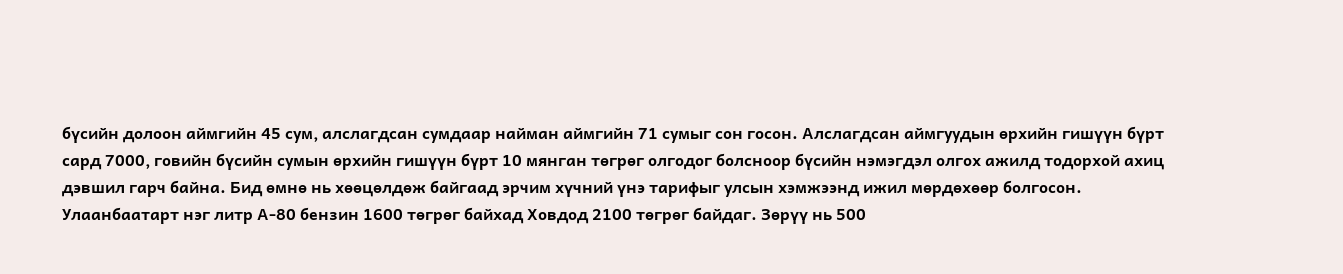бүсийн долоон аймгийн 45 сум, алслагдсан сумдаар найман аймгийн 71 сумыг сон госон. Алслагдсан аймгуудын өрхийн гишүүн бүрт сард 7000, говийн бүсийн сумын өрхийн гишүүн бүрт 10 мянган төгрөг олгодог болсноор бүсийн нэмэгдэл олгох ажилд тодорхой ахиц дэвшил гарч байна. Бид өмнө нь хөөцөлдөж байгаад эрчим хүчний үнэ тарифыг улсын хэмжээнд ижил мөрдөхөөр болгосон. Улаанбаатарт нэг литр А-80 бензин 1600 төгрөг байхад Ховдод 2100 төгрөг байдаг. Зөрүү нь 500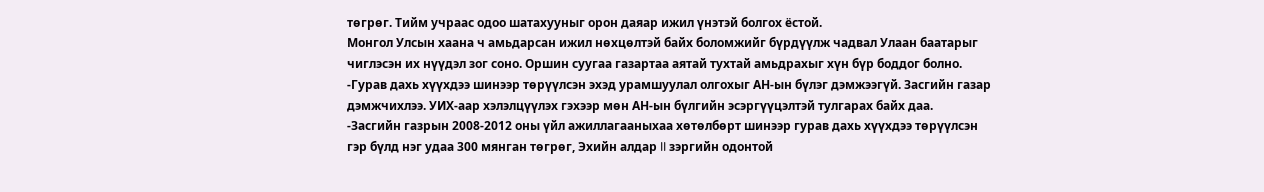төгрөг. Тийм учраас одоо шатахууныг орон даяар ижил үнэтэй болгох ёстой.
Монгол Улсын хаана ч амьдарсан ижил нөхцөлтэй байх боломжийг бүрдүүлж чадвал Улаан баатарыг чиглэсэн их нүүдэл зог соно. Оршин суугаа газартаа аятай тухтай амьдрахыг хүн бүр боддог болно.
-Гурав дахь хүүхдээ шинээр төрүүлсэн эхэд урамшуулал олгохыг АН-ын бүлэг дэмжээгүй. Засгийн газар дэмжчихлээ. УИХ-аар хэлэлцүүлэх гэхээр мөн АН-ын бүлгийн эсэргүүцэлтэй тулгарах байх даа.
-Засгийн газрын 2008-2012 оны үйл ажиллагааныхаа хөтөлбөрт шинээр гурав дахь хүүхдээ төрүүлсэн гэр бүлд нэг удаа 300 мянган төгрөг, Эхийн алдар II зэргийн одонтой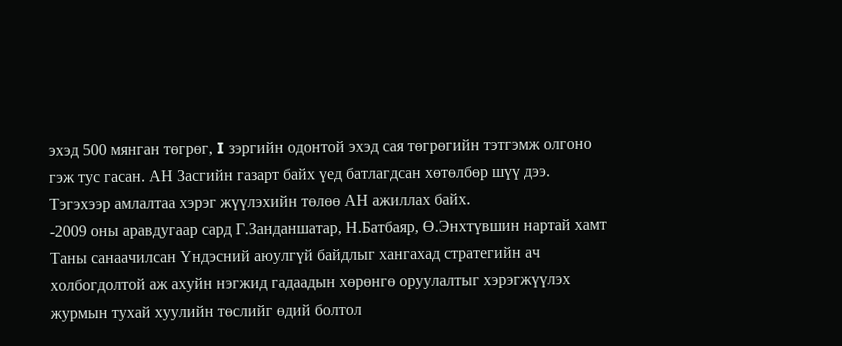эхэд 500 мянган төгрөг, I зэргийн одонтой эхэд сая төгрөгийн тэтгэмж олгоно гэж тус гасан. АН Засгийн газарт байх үед батлагдсан хөтөлбөр шүү дээ. Тэгэхээр амлалтаа хэрэг жүүлэхийн төлөө АН ажиллах байх.
-2009 оны аравдугаар сард Г.Занданшатар, Н.Батбаяр, Ө.Энхтүвшин нартай хамт Таны санаачилсан Үндэсний аюулгүй байдлыг хангахад стратегийн ач холбогдолтой аж ахуйн нэгжид гадаадын хөрөнгө оруулалтыг хэрэгжүүлэх журмын тухай хуулийн төслийг өдий болтол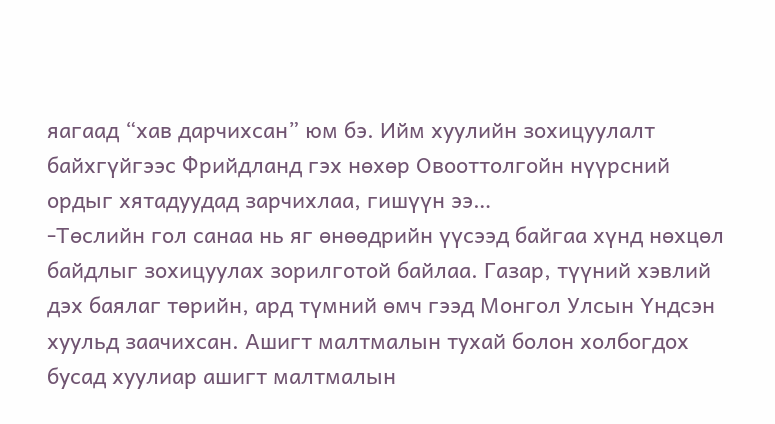яагаад “хав дарчихсан” юм бэ. Ийм хуулийн зохицуулалт байхгүйгээс Фрийдланд гэх нөхөр Овооттолгойн нүүрсний ордыг хятадуудад зарчихлаа, гишүүн ээ…
-Төслийн гол санаа нь яг өнөөдрийн үүсээд байгаа хүнд нөхцөл байдлыг зохицуулах зорилготой байлаа. Газар, түүний хэвлий дэх баялаг төрийн, ард түмний өмч гээд Монгол Улсын Үндсэн хуульд заачихсан. Ашигт малтмалын тухай болон холбогдох бусад хуулиар ашигт малтмалын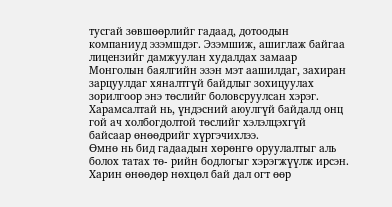тусгай зөвшөөрлийг гадаад, дотоодын компаниуд эзэмшдэг. Эзэмшиж, ашиглаж байгаа лицензийг дамжуулан худалдах замаар Монголын баялгийн эзэн мэт аашилдаг, захиран зарцуулдаг хяналтгүй байдлыг зохицуулах зорилгоор энэ төслийг боловсруулсан хэрэг. Харамсалтай нь, үндэсний аюулгүй байдалд онц гой ач холбогдолтой төслийг хэлэлцэхгүй байсаар өнөөдрийг хүргэчихлээ.
Өмнө нь бид гадаадын хөрөнгө оруулалтыг аль болох татах тө- рийн бодлогыг хэрэгжүүлж ирсэн. Харин өнөөдөр нөхцөл бай дал огт өөр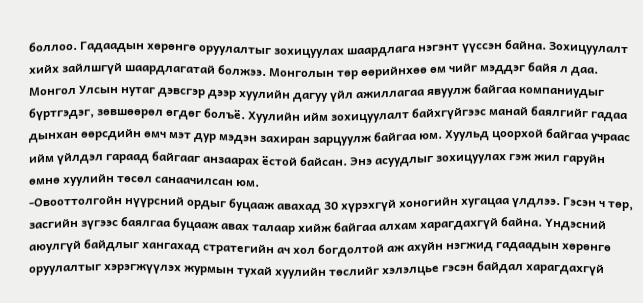боллоо. Гадаадын хөрөнгө оруулалтыг зохицуулах шаардлага нэгэнт үүссэн байна. Зохицуулалт хийх зайлшгүй шаардлагатай болжээ. Монголын төр өөрийнхөө өм чийг мэддэг байя л даа. Монгол Улсын нутаг дэвсгэр дээр хуулийн дагуу үйл ажиллагаа явуулж байгаа компаниудыг бүртгэдэг, зөвшөөрөл өгдөг болъё. Хуулийн ийм зохицуулалт байхгүйгээс манай баялгийг гадаа дынхан өөрсдийн өмч мэт дур мэдэн захиран зарцуулж байгаа юм. Хуульд цоорхой байгаа учраас ийм үйлдэл гараад байгааг анзаарах ёстой байсан. Энэ асуудлыг зохицуулах гэж жил гаруйн өмнө хуулийн төсөл санаачилсан юм.
-Овооттолгойн нүүрсний ордыг буцааж авахад 30 хүрэхгүй хоногийн хугацаа үлдлээ. Гэсэн ч төр, засгийн зүгээс баялгаа буцааж авах талаар хийж байгаа алхам харагдахгүй байна. Үндэсний аюулгүй байдлыг хангахад стратегийн ач хол богдолтой аж ахуйн нэгжид гадаадын хөрөнгө оруулалтыг хэрэгжүүлэх журмын тухай хуулийн төслийг хэлэлцье гэсэн байдал харагдахгүй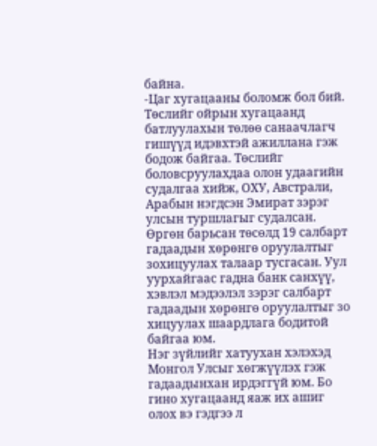байна.
-Цаг хугацааны боломж бол бий. Төслийг ойрын хугацаанд батлуулахын төлөө санаачлагч гишүүд идэвхтэй ажиллана гэж бодож байгаа. Төслийг боловсруулахдаа олон удаагийн судалгаа хийж, ОХУ, Австрали, Арабын нэгдсэн Эмират зэрэг улсын туршлагыг судалсан. Өргөн барьсан төсөлд 19 салбарт гадаадын хөрөнгө оруулалтыг зохицуулах талаар тусгасан. Уул уурхайгаас гадна банк санхүү, хэвлэл мэдээлэл зэрэг салбарт гадаадын хөрөнгө оруулалтыг зо хицуулах шаардлага бодитой байгаа юм.
Нэг зүйлийг хатуухан хэлэхэд Монгол Улсыг хөгжүүлэх гэж гадаадынхан ирдэггүй юм. Бо гино хугацаанд яаж их ашиг олох вэ гэдгээ л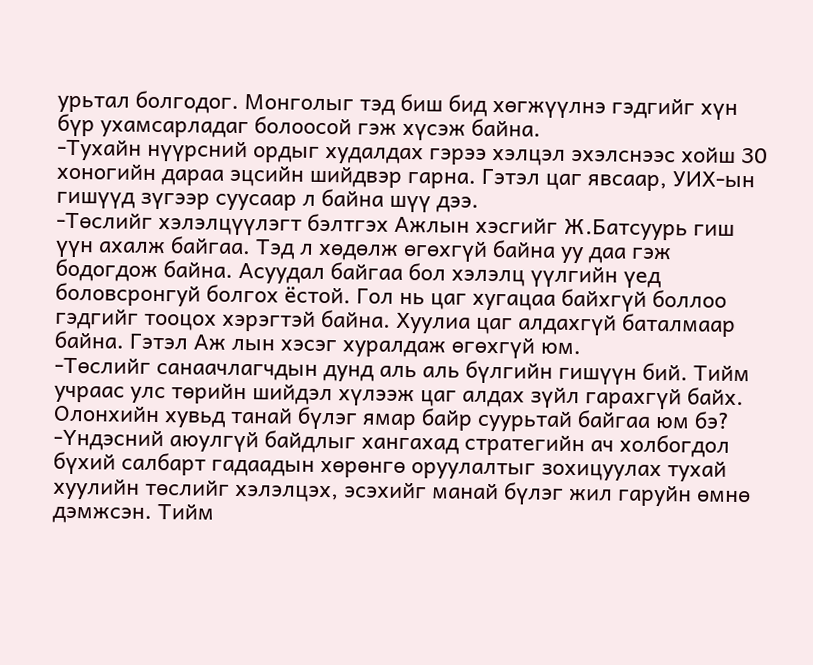урьтал болгодог. Монголыг тэд биш бид хөгжүүлнэ гэдгийг хүн бүр ухамсарладаг болоосой гэж хүсэж байна.
-Тухайн нүүрсний ордыг худалдах гэрээ хэлцэл эхэлснээс хойш 30 хоногийн дараа эцсийн шийдвэр гарна. Гэтэл цаг явсаар, УИХ-ын гишүүд зүгээр суусаар л байна шүү дээ.
-Төслийг хэлэлцүүлэгт бэлтгэх Ажлын хэсгийг Ж.Батсуурь гиш үүн ахалж байгаа. Тэд л хөдөлж өгөхгүй байна уу даа гэж бодогдож байна. Асуудал байгаа бол хэлэлц үүлгийн үед боловсронгуй болгох ёстой. Гол нь цаг хугацаа байхгүй боллоо гэдгийг тооцох хэрэгтэй байна. Хуулиа цаг алдахгүй баталмаар байна. Гэтэл Аж лын хэсэг хуралдаж өгөхгүй юм.
-Төслийг санаачлагчдын дунд аль аль бүлгийн гишүүн бий. Тийм учраас улс төрийн шийдэл хүлээж цаг алдах зүйл гарахгүй байх. Олонхийн хувьд танай бүлэг ямар байр суурьтай байгаа юм бэ?
-Үндэсний аюулгүй байдлыг хангахад стратегийн ач холбогдол бүхий салбарт гадаадын хөрөнгө оруулалтыг зохицуулах тухай хуулийн төслийг хэлэлцэх, эсэхийг манай бүлэг жил гаруйн өмнө дэмжсэн. Тийм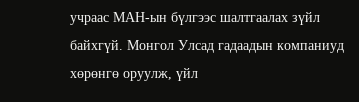учраас МАН-ын бүлгээс шалтгаалах зүйл байхгүй. Монгол Улсад гадаадын компаниуд хөрөнгө оруулж, үйл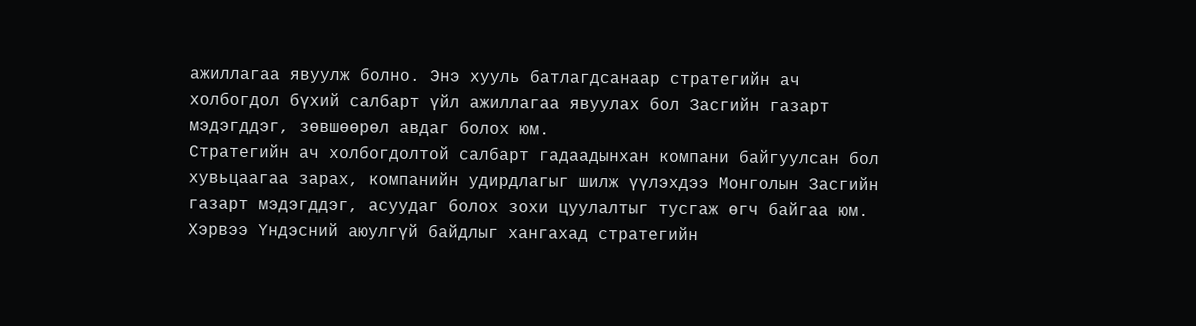ажиллагаа явуулж болно. Энэ хууль батлагдсанаар стратегийн ач холбогдол бүхий салбарт үйл ажиллагаа явуулах бол Засгийн газарт мэдэгддэг, зөвшөөрөл авдаг болох юм.
Стратегийн ач холбогдолтой салбарт гадаадынхан компани байгуулсан бол хувьцаагаа зарах, компанийн удирдлагыг шилж үүлэхдээ Монголын Засгийн газарт мэдэгддэг, асуудаг болох зохи цуулалтыг тусгаж өгч байгаа юм. Хэрвээ Үндэсний аюулгүй байдлыг хангахад стратегийн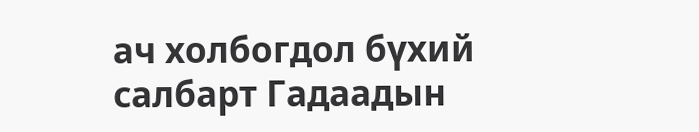ач холбогдол бүхий салбарт Гадаадын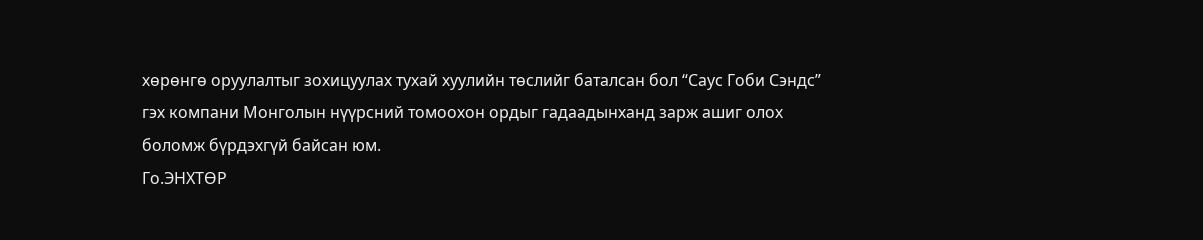хөрөнгө оруулалтыг зохицуулах тухай хуулийн төслийг баталсан бол “Саус Гоби Сэндс” гэх компани Монголын нүүрсний томоохон ордыг гадаадынханд зарж ашиг олох боломж бүрдэхгүй байсан юм.
Го.ЭНХТӨР